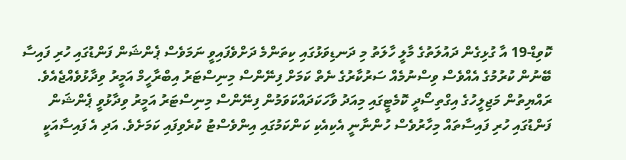ކޮވިޑް-19 އާ ގުޅިގެން ދައުލަތުގެ މާލީ ހާލަތު މި ދަނޑިވަޅުގައި ކިތަންމެ ދަށްވެފައިވީ ނަމަވެސް ޕެންޝަން ފަންޑުގައި ހުރި ފައިސާ ބޭނުން ކުރުމުގެ އެއްވެސް ވިސްނުމެއް ސަރުކާރުގެ ނެތް ކަމަށް ފިނޭންސް މިނިސްޓަރު އިބްރާހީމް އަމީރު ވިދާޅުވެއްޖެއެވެ.
ރައްޔިތުން މަޖިލީހުގެ އިގްތިސޯދީ ކޮމެޓީގައި މިއަދު ވާހަކަދައްކަވަމުން ފިނޭންސް މިނިސްޓަރު އަމީރު ވިދާޅުވީ ޕެންޝަން ފަންޑުގައި ހުރި ފައިސާތައް މިހާރުވެސް ހުންނާނީ އެކިއެކި ކަންކަމުގައި އިންވެސްޓު ކުރެވިފައި ކަމަށެވެ. އަދި އެ ފައިސާއަކީ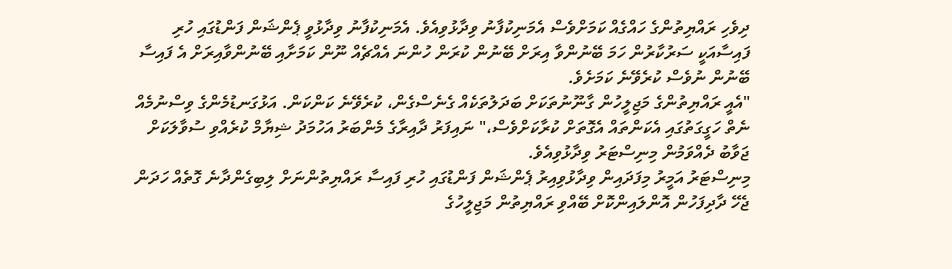ދިވެހި ރައްޔިތުންގެ ހައްގެއް ކަމަށްވެސް އެމަނިކުފާނު ވިދާޅުވިއެވެ. އެމަނިކުފާނު ވިދާޅުވީ ޕެންޝަން ފަންޑުގައި ހުރި ފައިސާއަކީ ސަރުކާރުން ހަމަ ބޭނުންވާ އިރަށް ބޭނުން ކުރަން ހުންނަ އެއްޗެއް ނޫން ކަމަށާއި ބޭނުންވާއިރަށް އެ ފައިސާ ބޭނުން ނުވެސް ކުރެވޭނެ ކަމަށެވެ.
"އެއީ ރައްޔިތުންގެ މަޖިލީހުން ގާނޫނުތަކަށް ބަދަލުތަކެއް ގެނެސްގެން، ކުރެވޭނެ ކަންކަން. އަޅުގަނޑުމެންގެ ވިސްނުމެއް ނެތް ހަގީގަތުގައި އެކަންތައް އެގޮތަށް ކުރާކަށްވެސް،" ނައިފަރު ދާއިރާގެ މެންބަރު އަހުމަދު ޝިޔާމް ކުރެއްވި ސުވާލަކަށް ޖަވާބު ދެއްވަމުން މިނިސްޓަރު ވިދާޅުވިއެވެ.
މިނިސްޓަރު އަމީރު މިފަދައިން ވިދާޅުވިއިރު ޕެންޝަން ފަންޑުގައި ހުރި ފައިސާ ރައްޔިތުންނަށް ލިބިގެންދާނެ ގޮތެއް ހަދަން ޖެހޭ ދާދިފަހުން އޮންލައިންކޮށް ބޭއްވި ރައްޔިތުން މަޖިލީހުގެ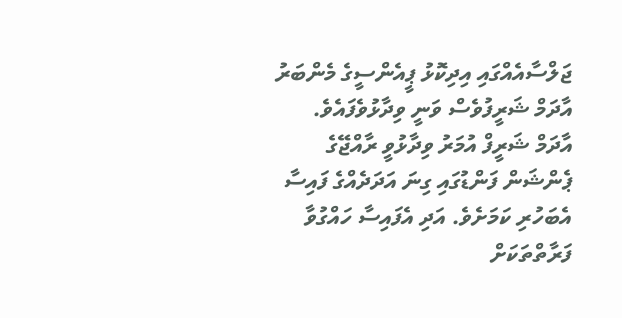ޖަލްސާއެއްގައި އިދިކޮޅު ޕީއެންސީގެ މެންބަރު އާދަމް ޝަރީފުވެސް ވަނީ ވިދާޅުވެފައެވެ.
އާދަމް ޝަރީފް އުމަރު ވިދާޅުވީ ރާއްޖޭގެ ޕެންޝަން ފަންޑުގައި ގިނަ އަދަދެއްގެ ފައިސާ އެބަހުރި ކަމަށެވެ. އަދި އެފައިސާ ހައްގުވާ ފަރާތްތަކަށް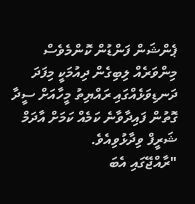ޕެންޝަން ފަންޑުން ކޮންމެވެސް މިންވަރެއް ލިބިގެން ދިއުމަކީ މިފަދަ ދަނޑިވަޅެއްގައި ރައްޔިތު މީހާއަށް ސީދާ ގޮތުން ފައިދާވާނެ ކަމެއް ކަމަށް އާދަމް ޝަރީފް ވިދާޅުވިއެވެ.
"ރާއްޖޭގައި އެބަ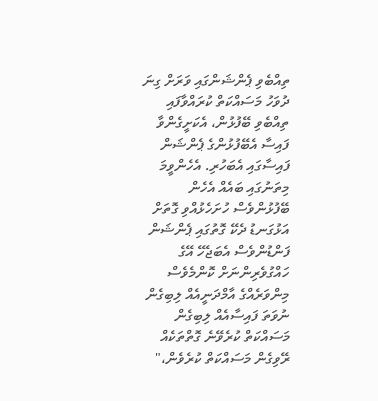ތިއްބެވި ޕެންޝަންގައި ވަރަށް ގިނަ ދުވަހު މަސައްކަތް ކުރައްވާފައި ތިއްބެވި ބޭފުޅުން، އެކަށީގެންވާ ފައިސާ އެބޭފުޅުންގެ ޕެންޝަން ފައިސާގައި އެބަހުރި. އެހެންވީމަ މިތަނުގައި ބައެއް އެހެން ބޭފުޅުންވެސް ހުށަހެޅުއްވި ގޮތަށް އަޅުގަނޑު ދެކޭ ގޮތުގައި ޕެންޝަން ފަންޑުންވެސް އެބަޖެހޭ އޭގެ ހައްގުވެރިންނަށް ކޮންމެވެސް މިންވަރެއްގެ އާމްދަނީއެއް ލިބިގެން ނުވަތަ ފައިސާއެއް ލިބިގެން މަސައްކަތް ކުރެވޭނެ ގޮތްތަކެއް ރޭވިގެން މަސައްކަތް ކުރެވެން،"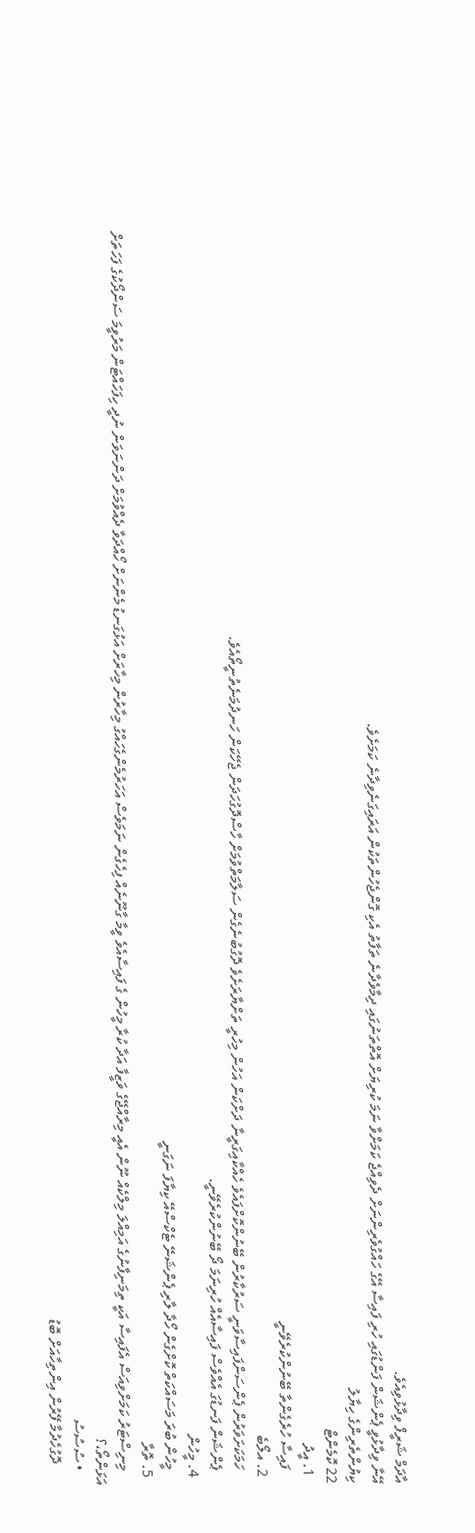އާދަމް ޝަރީފް ވިދާޅުވިއެވެ.
އޭނާ ވިދާޅުވީ ޕެންޝަން ފަންޑުގައި ހުރި ފައިސާ އޭގެ ހައްގުވެރިންނަށް ދެވިއްޖެ ކަމަށްވާ ނަމަ ކުރިޔަށް އޮތްތަނުގައި ދިމާވެދާނެ ތަފާތު އެކި ގޮންޖެހުންތަކުން އަރައިގަނެވިދާނެ ކަމަށެވެ.
ކިޔުންތެރިންގެ ހިޔާލު
22 ކޮމެންޓް
  1. އީދު
    ފައިސާ ހުރެގެންތާ ބޭނުންކުރެވޭނީ
  2. އލޯބެ
    ހަމަކަށަވަރުން ޕެންސަންފައިސާވަނީ ސަރުކާރުން ބޭނުންކޮށްފައެވެ ހެއްކާއިގަރީނާ ދަށްކަން އަހުން މިހުރީ ތަށްޔާރަށެވެ ދޮގުބުނެގެން ސަލާމަތްވުމަށް ހާސްދޮގުހަދަން ޖެހޭކަން ހަނދުމަނެތުނީތޯއެވެ.
    ޕެންޝަން ފަނޑުގަ އެއްވެސް ފައިސާއެއް ހުރިނަމަ ދޯ ބޭނުންކުރެވޭނީ.
  4. މީހުން
    މީހުން ބުރަ މަސައްކަތް ކޮށްގެން ހޯދާ ލާރި ޕެންޝަނޭ ޓެކްސްއޭ ކިޔާފަ ނަގަނީ
  5. ތޮރާ
    މިނިސްޓަރު ކަމަށްވިއަސް އެފައިސާ އަކީ ތިމަނިފާނުގެ އަމިއްލަ މިލްކެއް ނޫން އެއީ މިރާއްޖޭގެ ވަޒީފާ އަދާ ކުރާ މީހުން ގެ ފައިސާއެވެ ވީމާ ގާނޫނެއް ފިހެގެން ނަމަވެސް އަހަރުމެންގެހައްގު މިހާރުން މިހާރަށް އަޅުގަނޑު މެންނަށް ހޯއްދަވާ ދެއްވުމަށް ދަންނަވަން ނުދީ ހިފަހައްޓަން މަރުވީމަ ސަންދޯކުގެ ފަހަތަށް އަޅަންތޯ،؟
    • ސުސުސު
      ދޮގުހެދުމާ ފޭރުން އިންތިހާއަށް ބޮޑު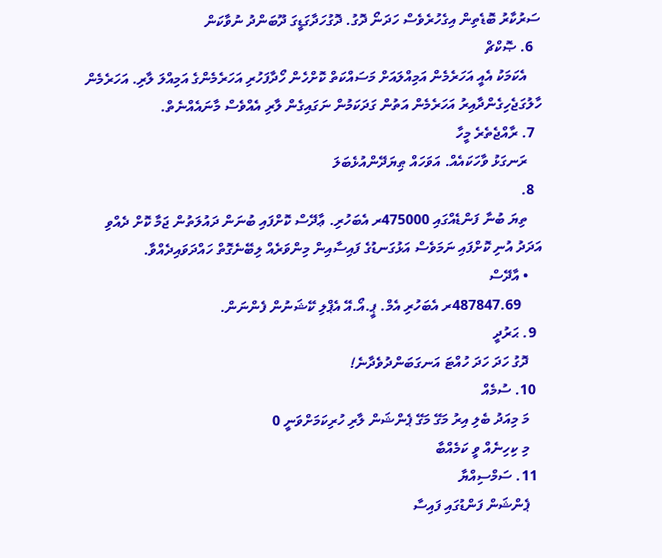ސަރުކާރު ބޮޑެތިން އިގެހުރެވެސް ހަދަނޯ ދޮގު. ދޮގުހަދާގަޑީގަ ދޫބަންދު ނުވާކަން
  6. ޞޮކްޗް
    އެކަމަކު އެއީ އަހަރެމެން އަމިއްލައަށް މަސައްކަތް ކޮށްހެން ހޯދާފަހުރި އަހަރެމެންގެ އަމިއްލަ ލާރި. އަހަރެމެން ހާލުގަޖެހިގެންދާއިރު އަހަރެމެން އަތުން ގަދަކަމުން ނަގައިގެން ލާރި އެއްވެސް މާނައެއްނެތް.
  7. ރާއްޖެތެރެ މީހާ
    ރަނގަޅު ވާހަކައެއް. އަވަހައް ޠިޔަދޭންއުޅެބަލަ
  8.
    ތިޔަ ބުނާ ފަންޑެއްގައި 475000ރ އެބަހުރި. ޢާދޭސް ކޮށްފައި ބުނަން ދައުލަތުން ޖަމާ ކޮށް ދެއްވި އަދަދު އުނި ކޮށްފައި ނަމަވެސް އަޅުގަނޑުގެ ފައިސާއިން މިންވަރެއް ލިބޭނެގޮތް ހައްދަވައިދެއްވާ.
    • އާދޭސް
      487847.69ރ އެބަހުރި އެމް. ޕީ.އޯ.އޭ އެޕްލި ކޭޝަނުން ފެންނަން.
  9. ޙަރުދީ
    ދޮގު ހަދަ ހަދަ ހުއްޓަ އަނގަބަންދުވެދާނެ!
  10. ސުމެއް
    މަ މިއަދު ބެލި އިރު މަގޭ މަގޭ ޕެންޝަން ލާރި ހުރިކަމަށްވަނީ 0
    މި ކިހިނެއް ވީ ކަމެއްބާ
  11. ސަމްސިއްޔާ
    ޕެންޝަން ފަންޑުގައި ފައިސާ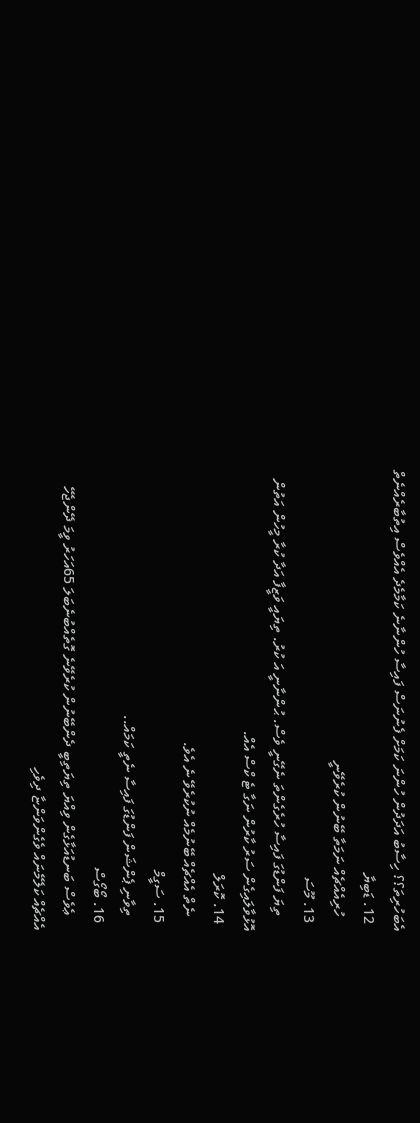އެބަހުރިތަ؟؟ ހިސާބު އަދަދުން ހުންނަ ކަމަށް ފެނުނަސް ފައިސާ ހުންނާނެ ކަމާމެދެ އެއްވެސް އިތުބާރެއްނެތް
  12. ޑަބިޔާ
    ހުރިއެއްޗެއް ނަމަތާ ބޭނުން ކުރެވޭނީ
  13. މޫސަ
    ތިޔަ ފަންޑުގަ ފައިސާ ހުރެގެންތަ ނެގޭނީ ވެސް. ޙުންނާނީ އަ ކުރު. ތިޔައީ ވަޒީފާ އަދާ ކުރާ މީހުން އަތުން އޮޅުވާލައިގެން ސަރު ކާރުން ނަގާ ޓެ ކްސް އެއް.
  14. ކޮރަލް
    ނެތް އެއްޗެއް ބޭނުމެއް ނުކުރެވޭ ނެ އެވެ.
  15. ސަގީމް
    ތިވާނި ޕެންޝަން ފަންޑުގަ ފައިސާ ނެތީ ކަމައް..
  16. ބޯގޯސް
    ޢެވެސް ބަނޑުއަޅާގެން ވިއްޔަ ތިޔަތިބީ ދެންބޭނުން ކުރެވޭނެ ގޮތެއްބުނެބަލަ 65އަހަރު ވީމަ ދޭންޖެހޭ އެއްޗެއް ކަލޭމެނައް ވެގެންވަންޏާ ދިވެހި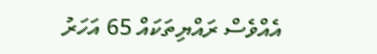އެއްވެސް ރައްޔިތަކައް 65 އަހަރު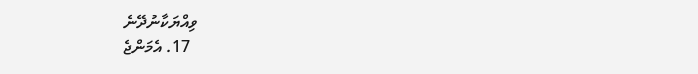ވިއްޔަކާނުދޭނެ
  17. އެމަންޖެ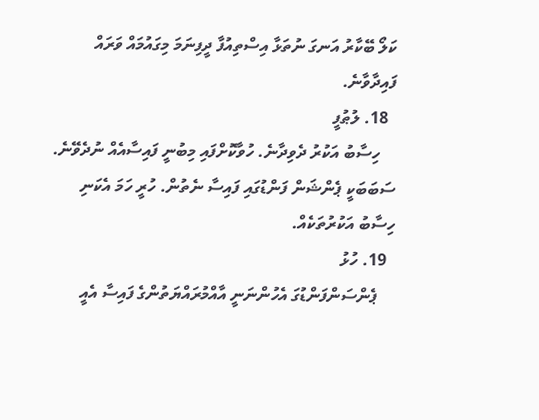ކަލޯ ބޭކާރު އަނގަ ނުތަޅާ އިސްތިއުފާ ދީފިނަމަ މިގައުމައް ވަރައް ފައިދާވާނެ.
  18. ލުޠުފީ
    ހިސާބު އަކުރު ދެވިދާނެ. ހުވާކޮށްފައި މިބުނީ ފައިސާއެއް ނުދެވޭނެ. ސަބަބަކީ ޕެންޝަން ފަންޑުގައި ފައިސާ ނެތުން. ހުރީ ހަމަ އެކަނި ހިސާބު އަކުރުތަކެއް.
  19. ހުޅު
    ޕެންސަންފަންޑުގަ އެހުންނަނީ އާއްމުރައްޔަތުންގެ ފައިސާ އެއީ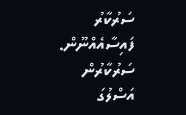ސަރުކާރު ފައިސާއެއްނޫން. ސަރުކާރުން އަސްލުގަ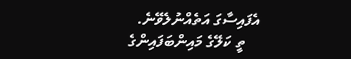އެފައިސާގަ އަތެއްނުލެވޭނެ.
    ތީ ކަލޭގެ މައިންބަފައިންގެ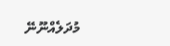މުދަލެއްނޫނޭ